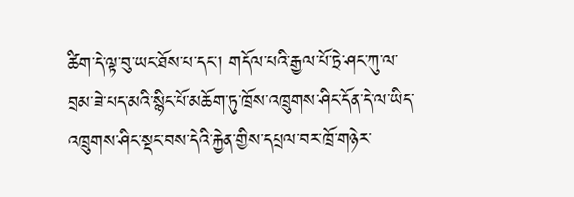ཚིག་དེ་ལྟ་བུ་ཡང་ཐོས་པ་དང་། གདོལ་པའི་རྒྱལ་པོ་ཏྲེ་ཤང་ཀུ་ལ་བྲམ་ཟེ་པད་མའི་སྙིང་པོ་མཆོག་ཏུ་ཁྲོས་འཁྲུགས་ཤིང་དོན་དེ་ལ་ཡིད་འཁྲུགས་ཤིང་སྡང་བས་དེའི་རྐྱེན་གྱིས་དཔྲལ་བར་ཁྲོ་གཉེར་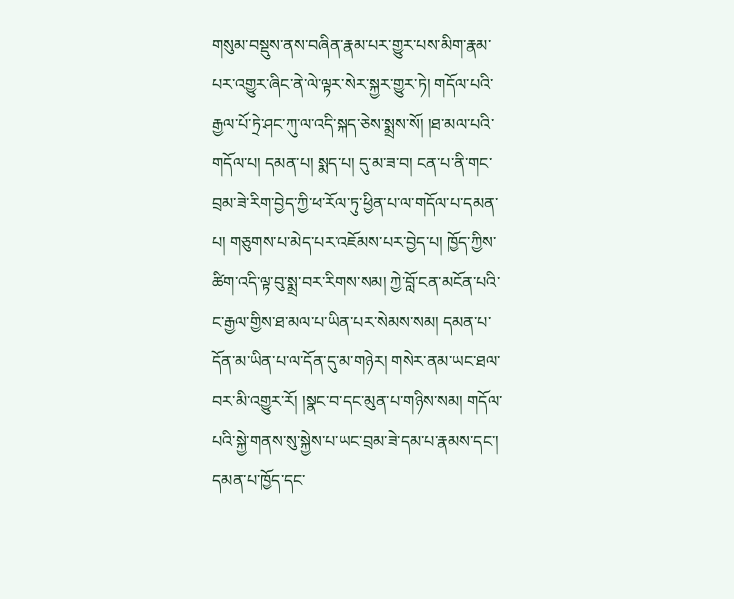གསུམ་བསྡུས་ནས་བཞིན་རྣམ་པར་གྱུར་པས་མིག་རྣམ་པར་འགྱུར་ཞིང་ནེ་ལེ་ལྟར་སེར་སྐྱར་གྱུར་ཏེ། གདོལ་པའི་རྒྱལ་པོ་ཏྲེ་ཤང་ཀུ་ལ་འདི་སྐད་ཅེས་སྨྲས་སོ། །ཐ་མལ་པའི་གདོལ་པ། དམན་པ། སྨད་པ། དུ་མ་ཟ་བ། ངན་པ་ནི་གང་བྲམ་ཟེ་རིག་བྱེད་ཀྱི་ཕ་རོལ་ཏུ་ཕྱིན་པ་ལ་གདོལ་པ་དམན་པ། གཅུགས་པ་མེད་པར་འཇོམས་པར་བྱེད་པ། ཁྱོད་ཀྱིས་ཚིག་འདི་ལྟ་བུ་སྨྲ་བར་རིགས་སམ། ཀྱེ་བློ་ངན་མངོན་པའི་ང་རྒྱལ་གྱིས་ཐ་མལ་པ་ཡིན་པར་སེམས་སམ། དམན་པ་དོན་མ་ཡིན་པ་ལ་དོན་དུ་མ་གཉེར། གསེར་ནམ་ཡང་ཐལ་བར་མི་འགྱུར་རོ། །སྣང་བ་དང་མུན་པ་གཉིས་སམ། གདོལ་པའི་སྐྱེ་གནས་སུ་སྐྱེས་པ་ཡང་བྲམ་ཟེ་དམ་པ་རྣམས་དང་། དམན་པ་ཁྱོད་དང་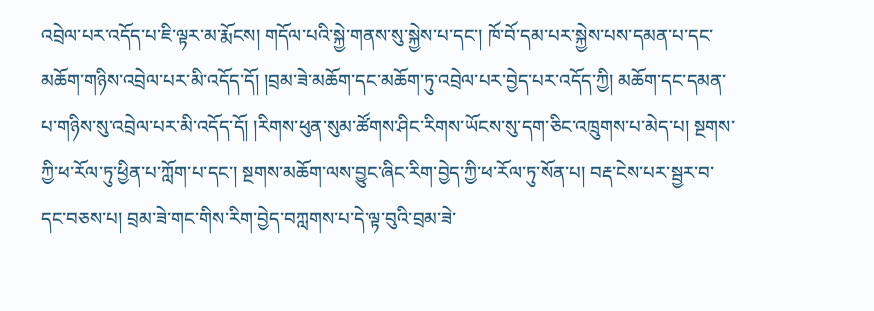འབྲེལ་པར་འདོད་པ་ཇི་ལྟར་མ་རྨོངས། གདོལ་པའི་སྐྱེ་གནས་སུ་སྐྱེས་པ་དང་། ཁོ་བོ་དམ་པར་སྐྱེས་པས་དམན་པ་དང་མཆོག་གཉིས་འབྲེལ་པར་མི་འདོད་དོ། །བྲམ་ཟེ་མཆོག་དང་མཆོག་ཏུ་འབྲེལ་པར་བྱེད་པར་འདོད་ཀྱི། མཆོག་དང་དམན་པ་གཉིས་སུ་འབྲེལ་པར་མི་འདོད་དོ། །རིགས་ཕུན་སུམ་ཚོགས་ཤིང་རིགས་ཡོངས་སུ་དག་ཅིང་འཁྲུགས་པ་མེད་པ། སྔགས་ཀྱི་ཕ་རོལ་ཏུ་ཕྱིན་པ་ཀློག་པ་དང་། སྔགས་མཆོག་ལས་བྱུང་ཞིང་རིག་བྱེད་ཀྱི་ཕ་རོལ་ཏུ་སོན་པ། བརྡ་ངེས་པར་སྦྱར་བ་དང་བཅས་པ། བྲམ་ཟེ་གང་གིས་རིག་བྱེད་བཀླགས་པ་དེ་ལྟ་བུའི་བྲམ་ཟེ་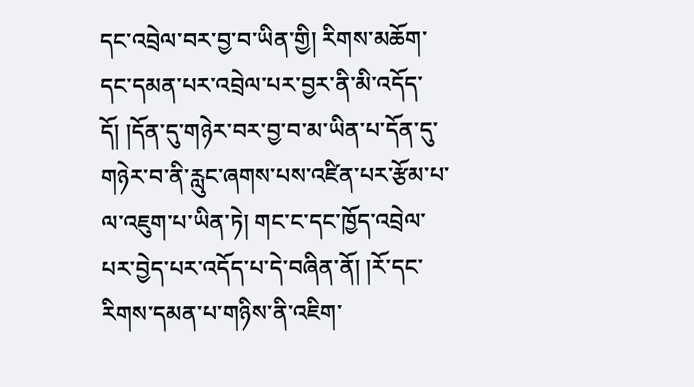དང་འབྲེལ་བར་བྱ་བ་ཡིན་གྱི། རིགས་མཆོག་དང་དམན་པར་འབྲེལ་པར་བྱར་ནི་མི་འདོད་དོ། །དོན་དུ་གཉེར་བར་བྱ་བ་མ་ཡིན་པ་དོན་དུ་གཉེར་བ་ནི་རླུང་ཞགས་པས་འཛིན་པར་རྩོམ་པ་ལ་འཇུག་པ་ཡིན་ཏེ། གང་ང་དང་ཁྱོད་འབྲེལ་པར་བྱེད་པར་འདོད་པ་དེ་བཞིན་ནོ། །རོ་དང་རིགས་དམན་པ་གཉིས་ནི་འཇིག་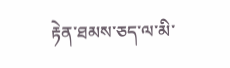རྟེན་ཐམས་ཅད་ལ་མི་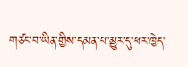གཙང་བ་ཡིན་གྱིས་དམན་པ་མྱུར་དུ་ཕར་ཁྱེད་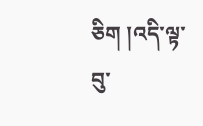ཅིག །འདི་ལྟ་བུ་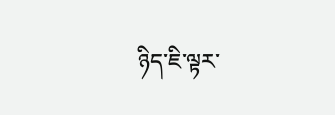ཉིད་ཇི་ལྟར་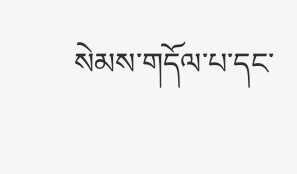སེམས་གདོལ་པ་དང་